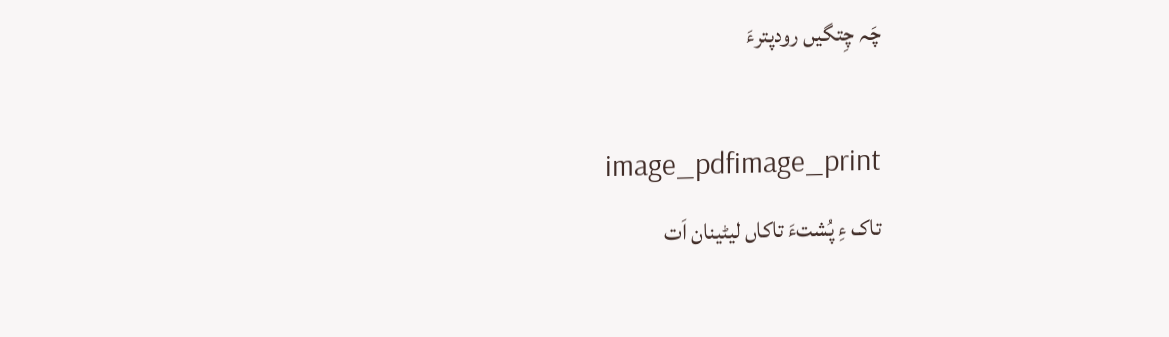چَہ چِتگیں رودپترءَ

image_pdfimage_print
تاک ءِ پُشتءَ تاکاں لیٹینان اَت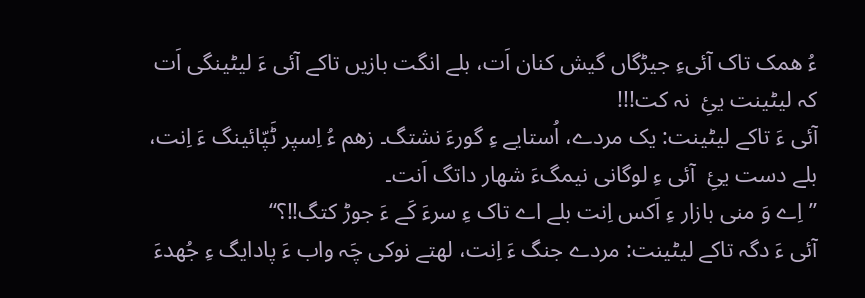ءُ ھمک تاک آئیءِ جیڑگاں گیش کنان اَت، بلے انگت بازیں تاکے آئی ءَ لیٹینگی اَت کہ لیٹینت یئِ  نہ کت!!!
آئی ءَ تاکے لیٹینت: یک مردے، اُستایے ءِ گورءَ نشتگ۔ زھم ءُ اِسپر ٹَپّائینگ ءَ اِنت، بلے دست یئِ  آئی ءِ لوگانی نیمگءَ شھار داتگ اَنت۔
”اِے وَ منی بازار ءِ اَکس اِنت بلے اے تاک ءِ سرءَ کَے ءَ جوڑ کتگ!!؟“
آئی ءَ دگہ تاکے لیٹینت: مردے جنگ ءَ اِنت، لھتے نوکی چَہ واب ءَ پادایگ ءِ جُھدءَ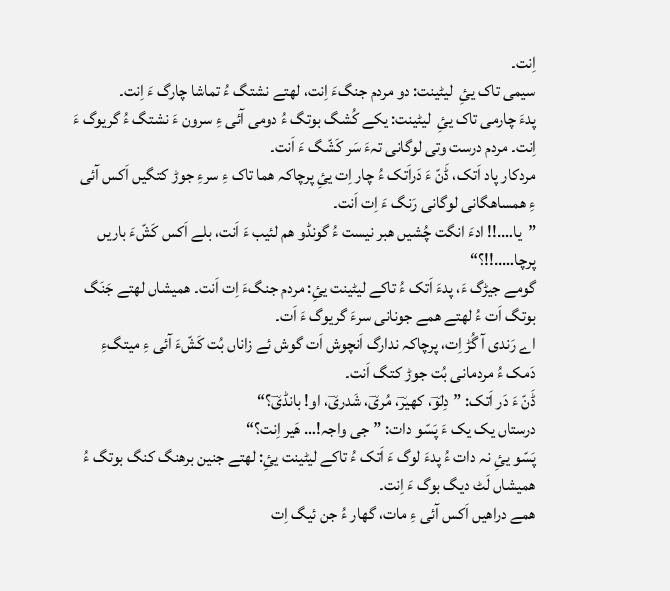اِنت۔
سیمی تاک یئِ  لیٹینت: دو مردم جنگءَ اِنت، لھتے نشتگ ءُ تماشا چارگ ءَ اِنت۔
پدءَ چارمی تاک یئِ  لیٹینت: یکے کُشگ بوتگ ءُ دومی آئی ءِ سرون ءَ نشتگ ءُ گریوگ ءَ اِنت۔ مردم درست وتی لوگانی تہءَ سَر کَشّگ ءَ اَنت۔
مردکار پاد اَتک، ڈَنّ ءَ دَراَتک ءُ چار اِت یئِ پرچاکہ ھما تاک ءِ سرءِ جوڑ کتگیں اَکس آئی ءِ ھمساھگانی لوگانی رَنگ ءَ اِت اَنت۔
”یا….!! ادءَ انگت چُشیں ھبر نیست ءُ گونڈو ھم لئیب ءَ اَنت، بلے اَکس کَشّءَ باریں پرچا…..!!؟“
گومے جیڑگ ءَ، پدءَ اَتک ءُ تاکے لیٹینت یئِ: مردم جنگءَ اِت اَنت۔ ھمیشاں لھتے جَنَگ بوتگ اَت ءُ لھتے ھمے جونانی سرءَ گریوگ ءَ اَت۔
اے رَندی آ گُڑ اِت، پرچاکہ ندارگ اَنچوش اَت گوش ئے زاناں بُت کَشّءَ آئی ءِ میتگءِ دَمک ءُ مردمانی بُت جوڑ کتگ اَنت۔
ڈَنّ ءَ دَر اَتک: ”دِلوؔ، کھیرؔ، مُریؔ، شَدریؔ، او! بانڈیؔ؟“
درستاں یک یک ءَ پَسّو دات: ”جی واجہ!… ھَیر اِنت؟“
پَسّو یئِ نہ دات ءُ پدءَ لوگ ءَ اَتک ءُ تاکے لیٹینت یئِ: لھتے جنین برھنگ کنگ بوتگ ءُ ھمیشاں لَٹ دیگ بوگ ءَ اِنت۔
ھمے دراھیں اَکس آئی ءِ مات، گھار ءُ جن ئیگ اِت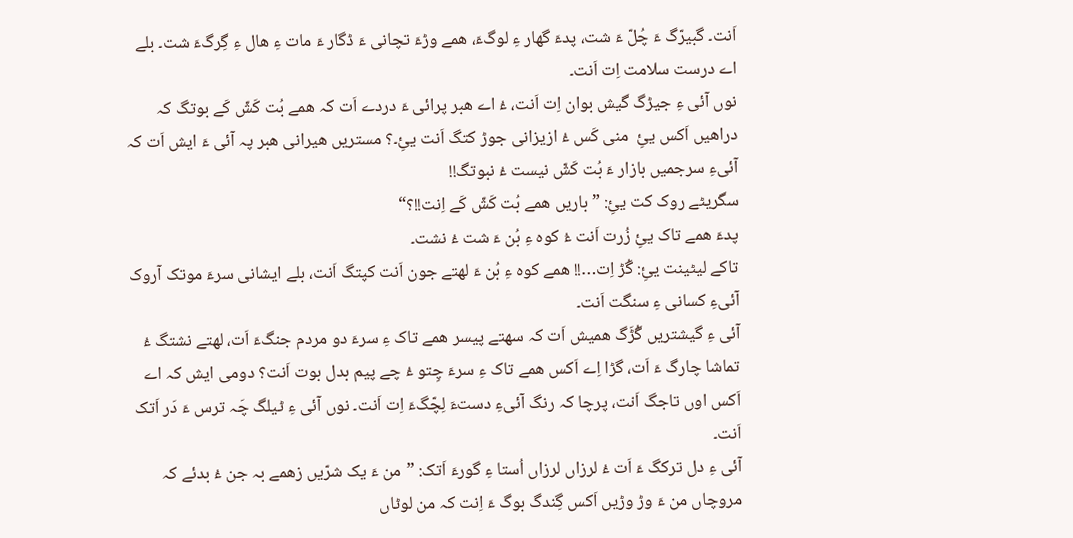اَنت۔ گبیرّگ ءَ چُلّ ءَ شت، پدءَ گھار ءِ لوگءَ، ھمے وڑءَ تچانی ءَ ڈگار ءَ مات ءِ ھال ءِ گِرگءَ شت۔ بلے اے درست سلامت اِت اَنت۔
نوں آئی ءِ جیڑگ گیش بوان اِت اَنت، ءُ اے ھبر پرائی ءَ دردے اَت کہ ھمے بُت کَشّ کَے بوتگ کہ دراھیں اَکس یئِ  منی کَس ءُ ازیزانی جوڑ کتگ اَنت یئِ۔؟ مستریں ھیرانی ھبر پہ آئی ءَ ایش اَت کہ آئیءِ سرجمیں بازار ءَ بُت کَشّ نیست ءُ نبوتگ!!
سگریٹے روک کت یئِ: ”باریں ھمے بُت کَشّ کَے اِنت!!؟“
پدءَ ھمے تاک یئِ زُرت اَنت ءُ کوہ ءِ بُن ءَ شت ءُ نشت۔
تاکے لیٹینت یئِ: گُڑ اِت…!! ھمے کوہ ءِ بُن ءَ لھتے جون اَنت کپتگ اَنت، بلے ایشانی سرءَ موتک آروک آئیءِ کسانی ءِ سنگت اَنت۔
آئی ءِ گیشتریں گُڑَگ ھمیش اَت کہ سھتے پیسر ھمے تاک ءِ سرءَ دو مردم جنگءَ اَت، لھتے نشتگ ءُ تماشا چارگ ءَ اَت، گڑا اِے اَکس ھمے تاک ءِ سرءَ چِتو ءُ چے پیم بدل بوت اَنت؟ دومی ایش کہ اے اَکس اوں تاجگ اَنت، پرچا کہ رنگ آئیءِ دستءَ لِچّگءَ اِت اَنت۔ نوں آئی ءِ ٹیلگ چَہ ترس ءَ دَر اَتک اَنت۔
آئی ءِ دل ترکگ ءَ اَت ءُ لرزاں لرزاں اُستا ءِ گورءَ اَتک: ”من ءَ یک شرّیں زھمے بہ جن ءُ بدئے کہ مروچاں من ءَ وڑ وڑیں اَکس گِندگ بوگ ءَ اِنت کہ من لوٹاں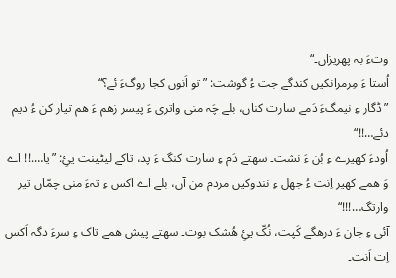وتءَ بہ پھریزاں۔“
اُستا ءَ مِرمرانکیں کندگے جت ءُ گوشت: ”تو اَنوں کجا روگءَ ئے؟“
”ڈگار ءِ نیمگءَ دَمے سارت کناں، بلے چَہ منی واتری ءَ پیسر زھم ءَ ھم تیار کن ءُ دیم دئے…!!“
اُودءَ کھیرے ءِ بُن ءَ نشت۔ سھتے دَم ءِ سارت کنگ ءَ پد، تاکے لیٹینت یئِ: ”یا….!! اے وَ ھمے کھیر اِنت ءُ جھل ءِ نندوکیں مردم من آں، بلے اے اکس ءِ تہءَ منی چمّاں تیر وارتگ…!!!“
آئی ءِ جان ءَ درھگے کَپت، نُکّ یئِ ھُشک بوت۔ سھتے پیش ھمے تاک ءِ سرءَ دگہ اَکس اِت اَنت۔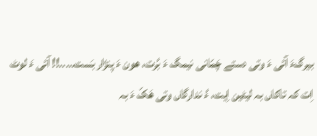بیرگءَ آئی ءَ وتی دستے چَمّانی نیمگ ءَ بُرت، ھون ءَ پنژار بَست…..!! آئی ءَ لوٹ اِت کہ تاکاں بہ لیٹین اِیت، ءُ ندارگاں وتی ھَکّ ءَ بہ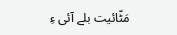مَٹّائیت بلے آئی ءِ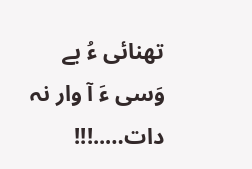تھنائی ءُ بے وَسی ءَ آ وار نہ دات…..!!!